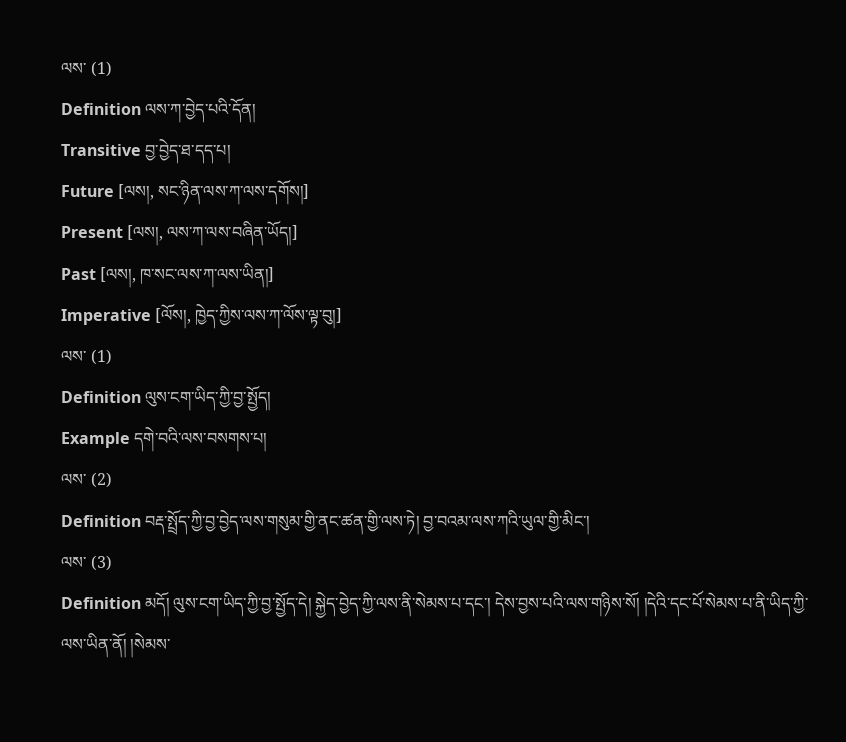ལས་ (1)
Definition ལས་ཀ་བྱེད་པའི་དོན།
Transitive བྱ་བྱེད་ཐ་དད་པ།
Future [ལས།, སང་ཉིན་ལས་ཀ་ལས་དགོས།]
Present [ལས།, ལས་ཀ་ལས་བཞིན་ཡོད།]
Past [ལས།, ཁ་སང་ལས་ཀ་ལས་ཡིན།]
Imperative [ལོས།, ཁྱེད་ཀྱིས་ལས་ཀ་ལོས་ལྟ་བུ།]
ལས་ (1)
Definition ལུས་ངག་ཡིད་ཀྱི་བྱ་སྤྱོད།
Example དགེ་བའི་ལས་བསགས་པ།
ལས་ (2)
Definition བརྡ་སྤྲོད་ཀྱི་བྱ་བྱེད་ལས་གསུམ་གྱི་ནང་ཚན་གྱི་ལས་ཏེ། བྱ་བའམ་ལས་ཀའི་ཡུལ་གྱི་མིང་།
ལས་ (3)
Definition མདོ། ལུས་ངག་ཡིད་ཀྱི་བྱ་སྤྱོད་དེ། སྐྱེད་བྱེད་ཀྱི་ལས་ནི་སེམས་པ་དང་། དེས་བྱས་པའི་ལས་གཉིས་སོ། །དེའི་དང་པོ་སེམས་པ་ནི་ཡིད་ཀྱི་ལས་ཡིན་ནོ། །སེམས་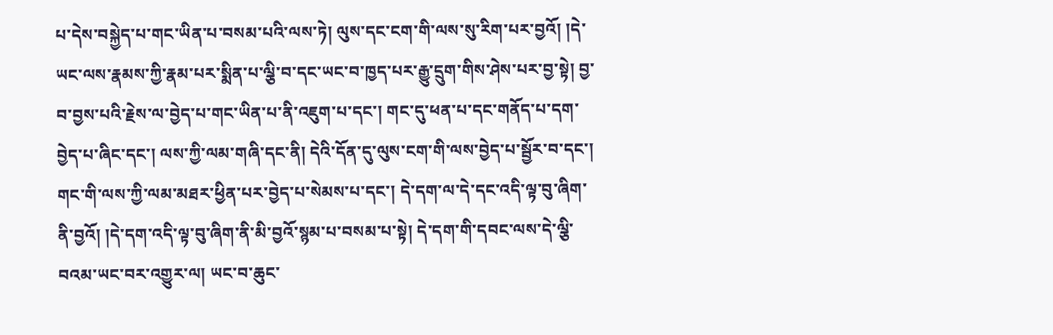པ་དེས་བསྐྱེད་པ་གང་ཡིན་པ་བསམ་པའི་ལས་ཏེ། ལུས་དང་ངག་གི་ལས་སུ་རིག་པར་བྱའོ། །དེ་ཡང་ལས་རྣམས་ཀྱི་རྣམ་པར་སྨིན་པ་ལྕི་བ་དང་ཡང་བ་ཁྱད་པར་རྒྱུ་དྲུག་གིས་ཤེས་པར་བྱ་སྟེ། བྱ་བ་བྱས་པའི་རྗེས་ལ་བྱེད་པ་གང་ཡིན་པ་ནི་འཇུག་པ་དང་། གང་དུ་ཕན་པ་དང་གནོད་པ་དག་བྱེད་པ་ཞིང་དང་། ལས་ཀྱི་ལམ་གཞི་དང་ནི། དེའི་དོན་དུ་ལུས་ངག་གི་ལས་བྱེད་པ་སྦྱོར་བ་དང་། གང་གི་ལས་ཀྱི་ལམ་མཐར་ཕྱིན་པར་བྱེད་པ་སེམས་པ་དང་། དེ་དག་ལ་དེ་དང་འདི་ལྟ་བུ་ཞིག་ནི་བྱའོ། །དེ་དག་འདི་ལྟ་བུ་ཞིག་ནི་མི་བྱའོ་སྙམ་པ་བསམ་པ་སྟེ། དེ་དག་གི་དབང་ལས་དེ་ལྕི་བའམ་ཡང་བར་འགྱུར་ལ། ཡང་བ་ཆུང་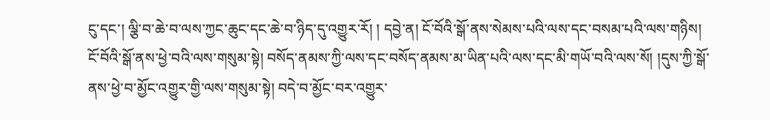ངུ་དང་། ལྕི་བ་ཆེ་བ་ལས་ཀྱང་ཆུང་དང་ཆེ་བ་ཉིད་དུ་འགྱུར་རོ། ། དབྱེ་ན། ངོ་བོའི་སྒོ་ནས་སེམས་པའི་ལས་དང་བསམ་པའི་ལས་གཉིས། ངོ་བོའི་སྒོ་ནས་ཕྱེ་བའི་ལས་གསུམ་སྟེ། བསོད་ནམས་ཀྱི་ལས་དང་བསོད་ནམས་མ་ཡིན་པའི་ལས་དང་མི་གཡོ་བའི་ལས་སོ། །དུས་ཀྱི་སྒོ་ནས་ཕྱེ་བ་མྱོང་འགྱུར་གྱི་ལས་གསུམ་སྟེ། བདེ་བ་མྱོང་བར་འགྱུར་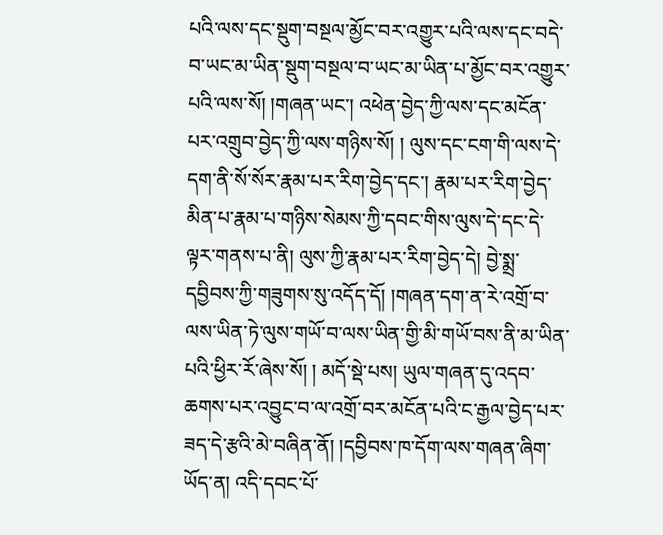པའི་ལས་དང་སྡུག་བསྔལ་མྱོང་བར་འགྱུར་པའི་ལས་དང་བདེ་བ་ཡང་མ་ཡིན་སྡུག་བསྔལ་བ་ཡང་མ་ཡིན་པ་མྱོང་བར་འགྱུར་པའི་ལས་སོ། །གཞན་ཡང་། འཕེན་བྱེད་ཀྱི་ལས་དང་མངོན་པར་འགྲུབ་བྱེད་ཀྱི་ལས་གཉིས་སོ། ། ལུས་དང་ངག་གི་ལས་དེ་དག་ནི་སོ་སོར་རྣམ་པར་རིག་བྱེད་དང་། རྣམ་པར་རིག་བྱེད་མིན་པ་རྣམ་པ་གཉིས་སེམས་ཀྱི་དབང་གིས་ལུས་དེ་དང་དེ་ལྟར་གནས་པ་ནི། ལུས་ཀྱི་རྣམ་པར་རིག་བྱེད་དེ། བྱེ་སྨྲ་དབྱིབས་ཀྱི་གཟུགས་སུ་འདོད་དོ། །གཞན་དག་ན་རེ་འགྲོ་བ་ལས་ཡིན་ཏེ་ལུས་གཡོ་བ་ལས་ཡིན་གྱི་མི་གཡོ་བས་ནི་མ་ཡིན་པའི་ཕྱིར་རོ་ཞེས་སོ། ། མདོ་སྡེ་པས། ཡུལ་གཞན་དུ་འདབ་ཆགས་པར་འབྱུང་བ་ལ་འགྲོ་བར་མངོན་པའི་ང་རྒྱལ་བྱེད་པར་ཟད་དེ་རྩའི་མེ་བཞིན་ནོ། །དབྱིབས་ཁ་དོག་ལས་གཞན་ཞིག་ཡོད་ན། འདི་དབང་པོ་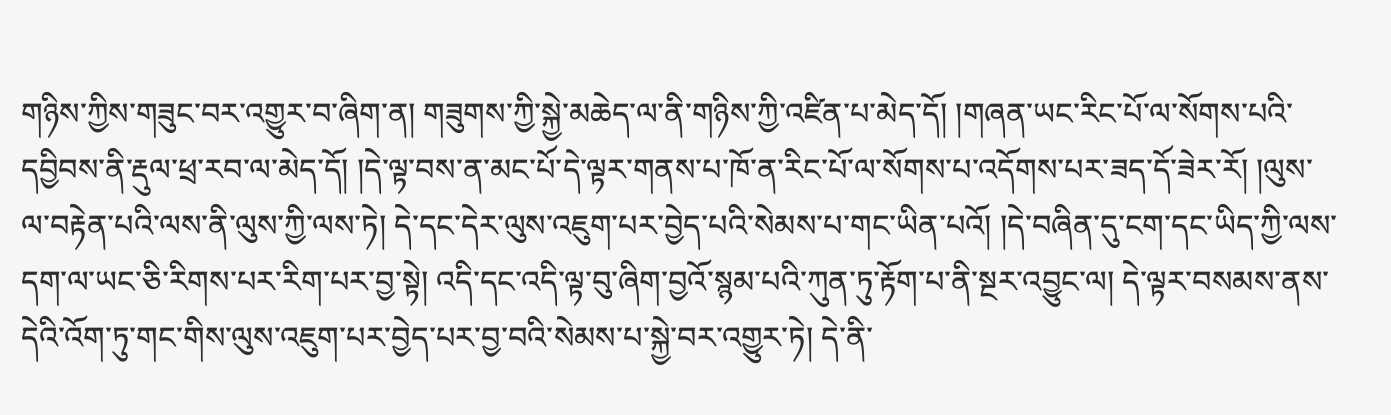གཉིས་ཀྱིས་གཟུང་བར་འགྱུར་བ་ཞིག་ན། གཟུགས་ཀྱི་སྐྱེ་མཆེད་ལ་ནི་གཉིས་ཀྱི་འཛིན་པ་མེད་དོ། །གཞན་ཡང་རིང་པོ་ལ་སོགས་པའི་དབྱིབས་ནི་རྡུལ་ཕྲ་རབ་ལ་མེད་དོ། །དེ་ལྟ་བས་ན་མང་པོ་དེ་ལྟར་གནས་པ་ཁོ་ན་རིང་པོ་ལ་སོགས་པ་འདོགས་པར་ཟད་དོ་ཟེར་རོ། །ལུས་ལ་བརྟེན་པའི་ལས་ནི་ལུས་ཀྱི་ལས་ཏེ། དེ་དང་དེར་ལུས་འཇུག་པར་བྱེད་པའི་སེམས་པ་གང་ཡིན་པའོ། །དེ་བཞིན་དུ་ངག་དང་ཡིད་ཀྱི་ལས་དག་ལ་ཡང་ཅི་རིགས་པར་རིག་པར་བྱ་སྟེ། འདི་དང་འདི་ལྟ་བུ་ཞིག་བྱའོ་སྙམ་པའི་ཀུན་ཏུ་རྟོག་པ་ནི་སྔར་འབྱུང་ལ། དེ་ལྟར་བསམས་ནས་དེའི་འོག་ཏུ་གང་གིས་ལུས་འཇུག་པར་བྱེད་པར་བྱ་བའི་སེམས་པ་སྐྱེ་བར་འགྱུར་ཏེ། དེ་ནི་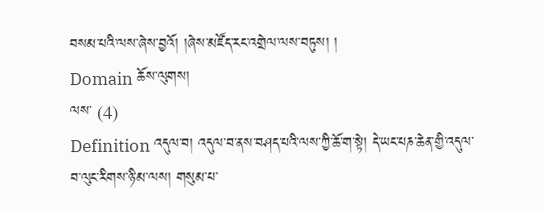བསམ་པའི་ལས་ཞེས་བྱའོ། །ཞེས་མཛོད་རང་འགྲེལ་ལས་བཏུས། །
Domain ཆོས་ལུགས།
ལས་ (4)
Definition འདུལ་བ། འདུལ་བ་ནས་བཤད་པའི་ལས་ཀྱི་ཆོ་ག་སྟེ། དེ་ཡང་པཎ་ཆེན་གྱི་འདུལ་བ་ལུང་རིགས་ཉི་མ་ལས། གསུམ་པ་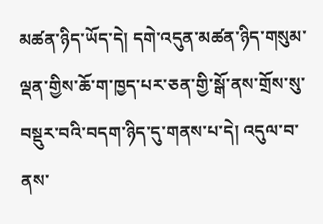མཚན་ཉིད་ཡོད་དེ། དགེ་འདུན་མཚན་ཉིད་གསུམ་ལྡན་གྱིས་ཆོ་ག་ཁྱད་པར་ཅན་གྱི་སྒོ་ནས་གྲོས་སུ་བསྡུར་བའི་བདག་ཉིད་དུ་གནས་པ་དེ། འདུལ་བ་ནས་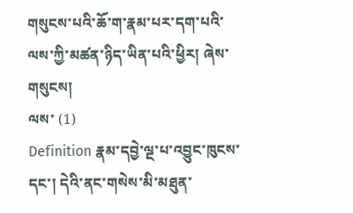གསུངས་པའི་ཆོ་ག་རྣམ་པར་དག་པའི་ལས་ཀྱི་མཚན་ཉིད་ཡིན་པའི་ཕྱིར། ཞེས་གསུངས།
ལས་ (1)
Definition རྣམ་དབྱེ་ལྔ་པ་འབྱུང་ཁུངས་དང་། དེའི་ནང་གསེས་མི་མཐུན་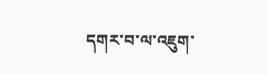དགར་བ་ལ་འཇུག་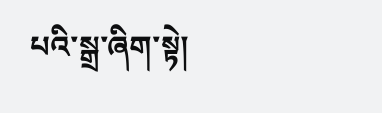པའི་སྒྲ་ཞིག་སྟེ།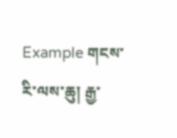Example གངས་རི་ལས་ཆུ། རྒྱ་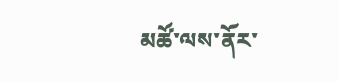མཚོ་ལས་ནོར་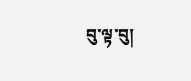བུ་ལྟ་བུ།